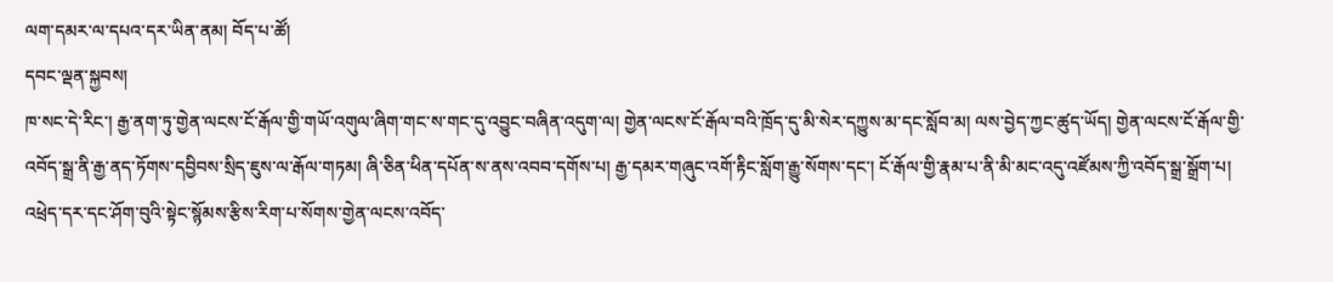ལག་དམར་ལ་དཔའ་དར་ཡིན་ནམ། བོད་པ་ཚོ།
དབང་ལྡན་སྐྱབས།
ཁ་སང་དེ་རིང་། རྒྱ་ནག་ཏུ་གྱེན་ལངས་ངོ་རྒོལ་གྱི་གཡོ་འགུལ་ཞིག་གང་ས་གང་དུ་འབྱུང་བཞིན་འདུག་ལ། གྱེན་ལངས་ངོ་རྒོལ་བའི་ཁྲོད་དུ་མི་སེར་དཀྱུས་མ་དང་སློབ་མ། ལས་བྱེད་ཀྱང་ཚུད་ཡོད། གྱེན་ལངས་ངོ་རྒོལ་གྱི་འབོད་སྒྲ་ནི་རྒྱ་ནད་ཏོགས་དབྱིབས་སྲིད་ཇུས་ལ་རྒོལ་གཏམ། ཞི་ཅིན་ཕིན་དཔོན་ས་ནས་འབབ་དགོས་པ། རྒྱ་དམར་གཞུང་འགོ་རྟིང་སློག་རྒྱུ་སོགས་དང་། ངོ་རྒོལ་གྱི་རྣམ་པ་ནི་མི་མང་འདུ་འཛོམས་ཀྱི་འབོད་སྒྲ་སྒྲོག་པ། འཕྲེད་དར་དང་ཤོག་བུའི་སྟེང་སྙོམས་རྩིས་རིག་པ་སོགས་གྱེན་ལངས་འབོད་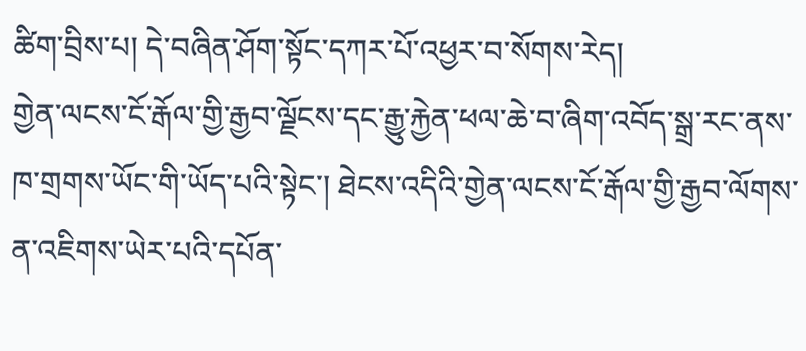ཚིག་བྲིས་པ། དེ་བཞིན་ཤོག་སྟོང་དཀར་པོ་འཕྱར་བ་སོགས་རེད།
གྱེན་ལངས་ངོ་རྒོལ་གྱི་རྒྱབ་ལྗོངས་དང་རྒྱུ་རྐྱེན་ཕལ་ཆེ་བ་ཞིག་འབོད་སྒྲ་རང་ནས་ཁ་གྲགས་ཡོང་གི་ཡོད་པའི་སྟེང་། ཐེངས་འདིའི་གྱེན་ལངས་ངོ་རྒོལ་གྱི་རྒྱབ་ལོགས་ན་འཇིགས་ཡེར་པའི་དཔོན་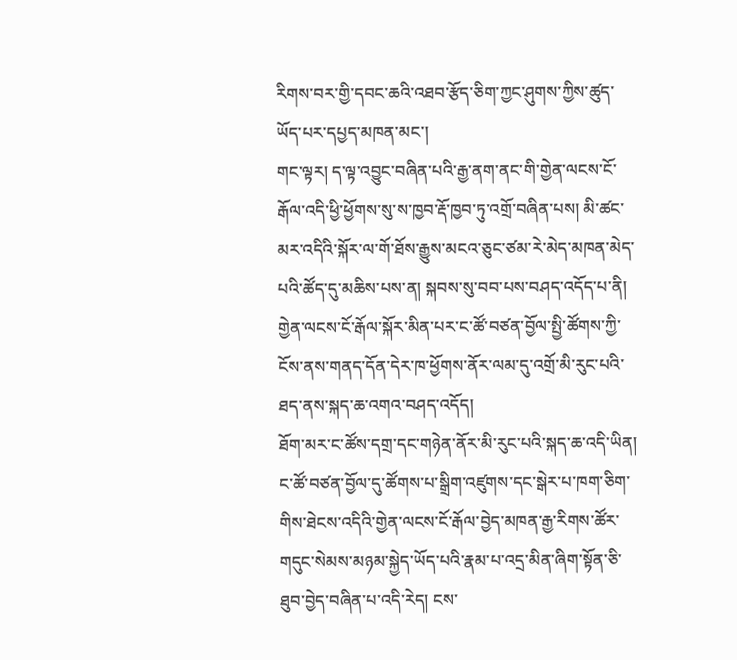རིགས་བར་གྱི་དབང་ཆའི་འཐབ་རྩོད་ཅིག་ཀྱང་ཤུགས་ཀྱིས་ཚུད་ཡོད་པར་དཔྱད་མཁན་མང་།
གང་ལྟར། ད་ལྟ་འབྱུང་བཞིན་པའི་རྒྱ་ནག་ནང་གི་གྱེན་ལངས་ངོ་རྒོལ་འདི་ཕྱི་ཕྱོགས་སུ་ས་ཁྱབ་རྡོ་ཁྱབ་ཏུ་འགྲོ་བཞིན་པས། མི་ཚང་མར་འདིའི་སྐོར་ལ་གོ་ཐོས་རྒྱུས་མངའ་ཅུང་ཙམ་རེ་མེད་མཁན་མེད་པའི་ཚོད་དུ་མཆིས་པས་ན། སྐབས་སུ་བབ་པས་བཤད་འདོད་པ་ནི། གྱེན་ལངས་ངོ་རྒོལ་སྐོར་མིན་པར་ང་ཚོ་བཙན་བྱོལ་སྤྱི་ཚོགས་ཀྱི་ངོས་ནས་གནད་དོན་དེར་ཁ་ཕྱོགས་ནོར་ལམ་དུ་འགྲོ་མི་རུང་པའི་ཐད་ནས་སྐད་ཆ་འགའ་བཤད་འདོད།
ཐོག་མར་ང་ཚོས་དགྲ་དང་གཉེན་ནོར་མི་རུང་པའི་སྐད་ཆ་འདི་ཡིན། ང་ཚོ་བཙན་བྱོལ་དུ་ཚོགས་པ་སྒྲིག་འཛུགས་དང་སྒེར་པ་ཁག་ཅིག་གིས་ཐེངས་འདིའི་གྱེན་ལངས་ངོ་རྒོལ་བྱེད་མཁན་རྒྱ་རིགས་ཚོར་གདུང་སེམས་མཉམ་སྐྱེད་ཡོད་པའི་རྣམ་པ་འདྲ་མིན་ཞིག་སྟོན་ཅི་ཐུབ་བྱེད་བཞིན་པ་འདི་རེད། ངས་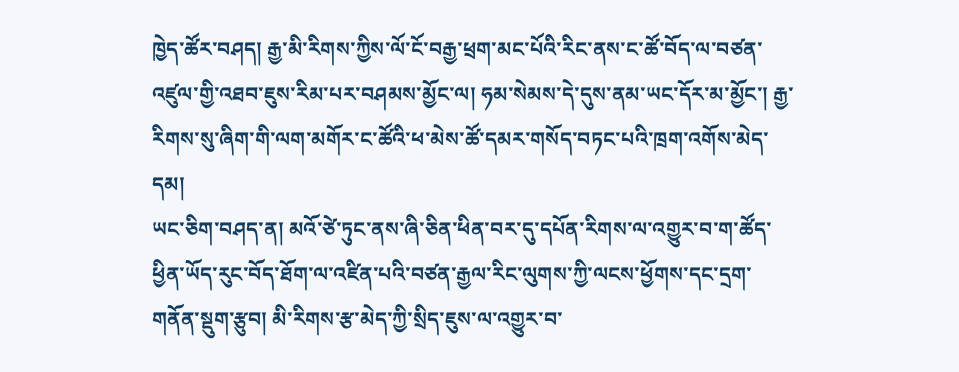ཁྱེད་ཚོར་བཤད། རྒྱ་མི་རིགས་ཀྱིས་ལོ་ངོ་བརྒྱ་ཕྲག་མང་པོའི་རིང་ནས་ང་ཚོ་བོད་ལ་བཙན་འཛུལ་གྱི་འཐབ་ཇུས་རིམ་པར་བཤམས་མྱོང་ལ། ཧམ་སེམས་དེ་དུས་ནམ་ཡང་དོར་མ་མྱོང་། རྒྱ་རིགས་སུ་ཞིག་གི་ལག་མགོར་ང་ཚོའི་ཕ་མེས་ཚོ་དམར་གསོད་བཏང་པའི་ཁྲག་འགོས་མེད་དམ།
ཡང་ཅིག་བཤད་ན། མའོ་ཙེ་ཏུང་ནས་ཞི་ཅིན་ཕིན་བར་དུ་དཔོན་རིགས་ལ་འགྱུར་བ་ག་ཚོད་ཕྱིན་ཡོད་རུང་བོད་ཐོག་ལ་འཛིན་པའི་བཙན་རྒྱལ་རིང་ལུགས་ཀྱི་ལངས་ཕྱོགས་དང་དྲག་གནོན་སྡུག་རྩུབ། མི་རིགས་རྩ་མེད་ཀྱི་སྲིད་ཇུས་ལ་འགྱུར་བ་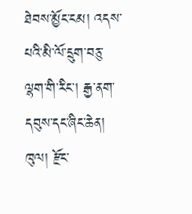ཐེབས་མྱོང་ངམ། འདས་པའི་མི་ལོ་དྲུག་བཅུ་ལྷག་གི་རིང་། རྒྱ་ནག་དབུས་དང་ཞིང་ཆེན། ཁུལ། རྫོང་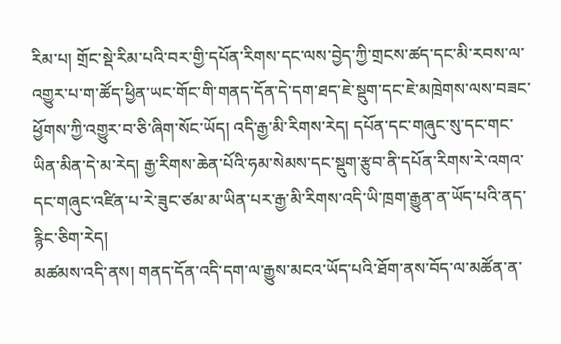རིམ་པ། གྲོང་སྡེ་རིམ་པའི་བར་གྱི་དཔོན་རིགས་དང་ལས་བྱེད་ཀྱི་གྲངས་ཚད་དང་མི་རབས་ལ་འགྱུར་པ་ག་ཚོད་ཕྱིན་ཡང་གོང་གི་གནད་དོན་དེ་དག་ཐད་ཇེ་སྡུག་དང་ཇེ་མཁྲེགས་ལས་བཟང་ཕྱོགས་ཀྱི་འགྱུར་བ་ཅི་ཞིག་སོང་ཡོད། འདི་རྒྱ་མི་རིགས་རེད། དཔོན་དང་གཞུང་སུ་དང་གང་ཡིན་མིན་དེ་མ་རེད། རྒྱ་རིགས་ཆེན་པོའི་ཧམ་སེམས་དང་སྡུག་རྩུབ་ནི་དཔོན་རིགས་རེ་འགའ་དང་གཞུང་འཛིན་པ་རེ་ཟུང་ཙམ་མ་ཡིན་པར་རྒྱ་མི་རིགས་འདི་ཡི་ཁྲག་རྒྱུན་ན་ཡོད་པའི་ནད་རྙིང་ཅིག་རེད།
མཚམས་འདི་ནས། གནད་དོན་འདི་དག་ལ་རྒྱུས་མངའ་ཡོད་པའི་ཐོག་ནས་བོད་ལ་མཚོན་ན་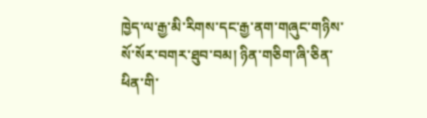ཁྱེད་ལ་རྒྱ་མི་རིགས་དང་རྒྱ་ནག་གཞུང་གཉིས་སོ་སོར་བགར་ཐུབ་བམ། ཉིན་གཅིག་ཞི་ཅིན་ཕིན་གི་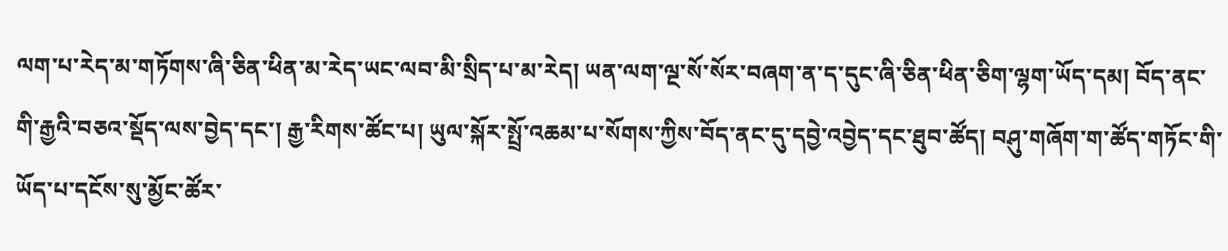ལག་པ་རེད་མ་གཏོགས་ཞི་ཅིན་ཕིན་མ་རེད་ཡང་ལབ་མི་སྲིད་པ་མ་རེད། ཡན་ལག་ལྔ་སོ་སོར་བཞག་ན་ད་དུང་ཞི་ཅིན་ཕིན་ཅིག་ལྷག་ཡོད་དམ། བོད་ནང་གི་རྒྱའི་བཅའ་སྡོད་ལས་བྱེད་དང་། རྒྱ་རིགས་ཚོང་པ། ཡུལ་སྐོར་སྤྲོ་འཆམ་པ་སོགས་ཀྱིས་བོད་ནང་དུ་དབྱེ་འབྱེད་དང་ཐུབ་ཚོད། བཤུ་གཞོག་ག་ཚོད་གཏོང་གི་ཡོད་པ་དངོས་སུ་མྱོང་ཚོར་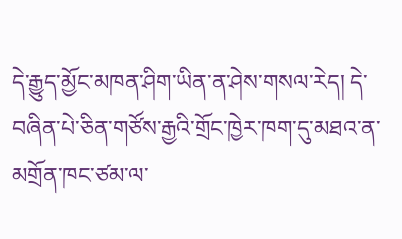དེ་རྒྱུད་མྱོང་མཁན་ཤིག་ཡིན་ན་ཤེས་གསལ་རེད། དེ་བཞིན་པེ་ཅིན་གཙོས་རྒྱའི་གྲོང་ཁྱེར་ཁག་དུ་མཐའ་ན་མགྲོན་ཁང་ཙམ་ལ་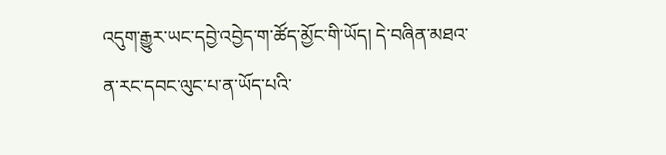འདུག་རྒྱུར་ཡང་དབྱེ་འབྱེད་ག་ཚོད་མྱོང་གི་ཡོད། དེ་བཞིན་མཐའ་ན་རང་དབང་ལུང་པ་ན་ཡོད་པའི་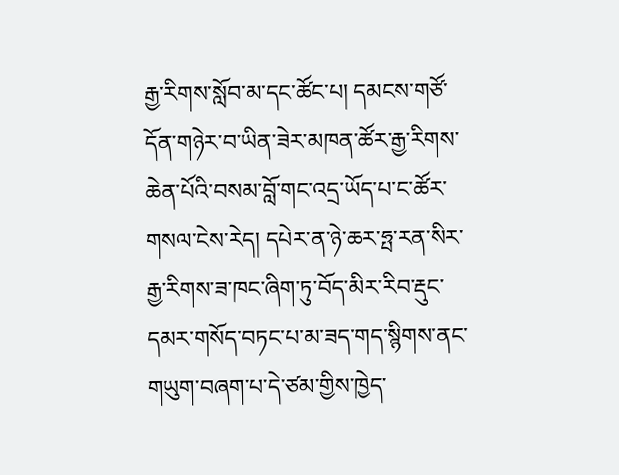རྒྱ་རིགས་སློབ་མ་དང་ཚོང་པ། དམངས་གཙོ་དོན་གཉེར་བ་ཡིན་ཟེར་མཁན་ཚོར་རྒྱ་རིགས་ཆེན་པོའི་བསམ་བློ་གང་འདྲ་ཡོད་པ་ང་ཚོར་གསལ་ངེས་རེད། དཔེར་ན་ཉེ་ཆར་ཧྤ་རན་སིར་རྒྱ་རིགས་ཟ་ཁང་ཞིག་ཏུ་བོད་མིར་རིབ་རྡུང་དམར་གསོད་བཏང་པ་མ་ཟད་གད་སྙིགས་ནང་གཡུག་བཞག་པ་དེ་ཙམ་གྱིས་ཁྱེད་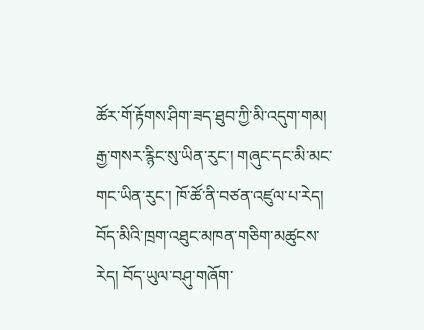ཚོར་གོ་རྟོགས་ཤིག་ཟད་ཐུབ་ཀྱི་མི་འདུག་གམ།
རྒྱ་གསར་རྙིང་སུ་ཡིན་རུང་། གཞུང་དང་མི་མང་གང་ཡིན་རུང་། ཁོ་ཚོ་ནི་བཙན་འཛུལ་པ་རེད། བོད་མིའི་ཁྲག་འཐུང་མཁན་གཅིག་མཚུངས་རེད། བོད་ཡུལ་བཤུ་གཞོག་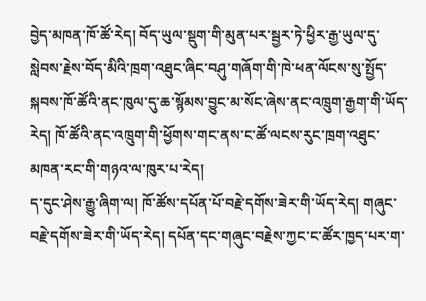བྱེད་མཁན་ཁོ་ཚོ་རེད། བོད་ཡུལ་སྡུག་གི་མུན་པར་སྦྱར་ཏེ་ཕྱིར་རྒྱ་ཡུལ་དུ་སླེབས་རྗེས་བོད་མིའི་ཁྲག་འཐུང་ཞིང་བཤུ་གཞོག་གི་ཁེ་ཕན་ལོངས་སུ་སྤྱོད་སྐབས་ཁོ་ཚོའི་ནང་ཁུལ་དུ་ཆ་སྙོམས་བྱུང་མ་སོང་ཞེས་ནང་འཁྲུག་རྒྱག་གི་ཡོད་རེད། ཁོ་ཚོའི་ནང་འཁྲུག་གི་ཕྱོགས་གང་ནས་ང་ཚོ་ལངས་རུང་ཁྲག་འཐུང་མཁན་རང་གི་གཉའ་ལ་ཁུར་པ་རེད།
ད་དུང་ཤེས་རྒྱུ་ཞིག་ལ། ཁོ་ཚོས་དཔོན་པོ་བརྗེ་དགོས་ཟེར་གི་ཡོད་རེད། གཞུང་བརྗེ་དགོས་ཟེར་གི་ཡོད་རེད། དཔོན་དང་གཞུང་བརྗེས་ཀྱང་ང་ཚོར་ཁྱད་པར་ག་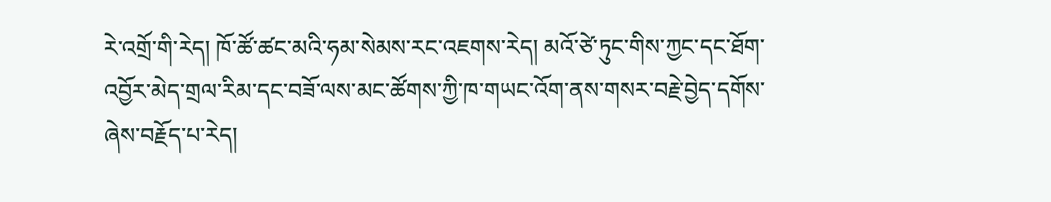རེ་འགྲོ་གི་རེད། ཁོ་ཚོ་ཚང་མའི་ཧམ་སེམས་རང་འཇགས་རེད། མའོ་ཙེ་ཏུང་གིས་ཀྱང་དང་ཐོག་འབྱོར་མེད་གྲལ་རིམ་དང་བཟོ་ལས་མང་ཚོགས་ཀྱི་ཁ་གཡང་འོག་ནས་གསར་བརྗེ་བྱེད་དགོས་ཞེས་བརྗོད་པ་རེད།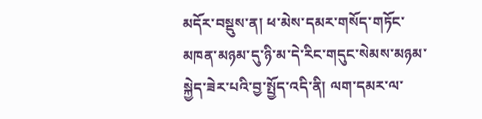མདོར་བསྡུས་ན། ཕ་མེས་དམར་གསོད་གཏོང་མཁན་མཉམ་དུ་ཉི་མ་དེ་རིང་གདུང་སེམས་མཉམ་སྐྱེད་ཟེར་པའི་བྱ་སྤྱོད་འདི་ནི། ལག་དམར་ལ་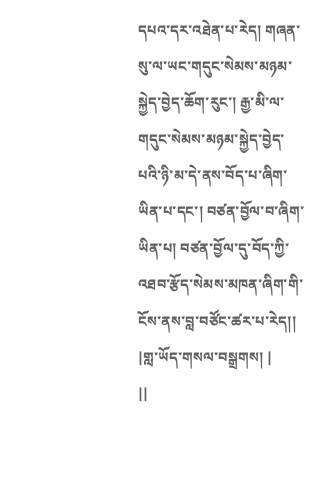དཔའ་དར་འཐེན་པ་རེད། གཞན་སུ་ལ་ཡང་གདུང་སེམས་མཉམ་སྐྱེད་བྱེད་ཆོག་རུང་། རྒྱ་མི་ལ་གདུང་སེམས་མཉམ་སྐྱེད་བྱེད་པའི་ཉི་མ་དེ་ནས་བོད་པ་ཞིག་ཡིན་པ་དང་། བཙན་བྱོལ་བ་ཞིག་ཡིན་པ། བཙན་བྱོལ་དུ་བོད་ཀྱི་འཐབ་རྩོད་སེམས་མཁན་ཞིག་གི་ངོས་ནས་བླ་བཙོང་ཚར་པ་རེད།།
|གླ་ཡོད་གསལ་བསྒྲགས། |
||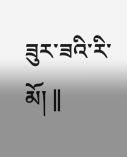ཟུར་ཟའི་རི་མོ། ||